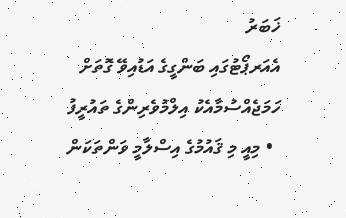ޚަބަރު
އެއަރޕޯޓުގައި ބަންގީގެ އަޑުއިވޭ ގޮތަށް ހަމަޖެއްސުމާއެކު އިލްމުވެރިންގެ ތައުރީފު
  • މިއީ މި ޤައުމުގެ އިސްލާމީ ވަންތަކަން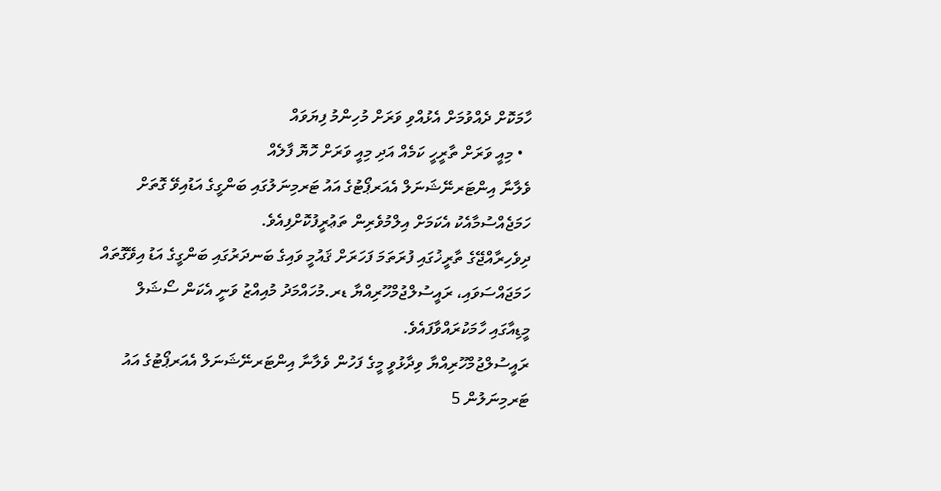ހާމަކޮށް ދެއްވުމަށް އެޅުއްވި ވަރަށް މުހިންމު ފިޔަވައް
  • މިއީ ވަރަށް ތާރީހީ ކަމެއް އަދި މިއީ ވަރަށް ހޮޔޮ ފާލެއް
ވެލާނާ އިންޓަރނޭޝަނަލް އެއަރޕޯޓުގެ އައު ޓަރމިނަލުގައި ބަންގީގެ އަޑުއިވޭ ގޮތަށް ހަމަޖެއްސުމާއެކު އެކަމަށް އިލްމުވެރިން ތަޢުރީފުކޮށްފިއެވެ.
ދިވެހިރާއްޖޭގެ ތާރީޚުގައި ފުރަތަމަ ފަހަރަށް ޤައުމީ ވައިގެ ބަނދަރުގައި ބަންގީގެ އަޑު އިވޭގޮތައް ހަމަޖައްސަވައި، ރައީސުލްޖުމްހޫރިއްޔާ ޑރ.މުހައްމަދު މުއިއްޒު ވަނީ އެކަން ސޯޝަލް މީޑިއާގައި ހާމަކުރައްވާފައެވެ.
ރައީސުލްޖުމްހޫރިއްޔާ ވިދާޅުވީ މީގެ ފަހުން ވެލާނާ އިންޓަރނޭޝަނަލް އެއަރޕޯޓުގެ އައު ޓަރމިނަލުން 5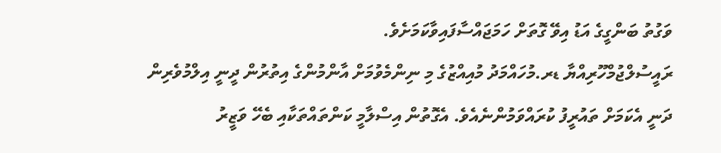ވަގުތު ބަންގީގެ އަޑު އިވޭ ގޮތަށް ހަމަޖައްސާފައިވާކަމަށެވެ.
ރައީސުލްޖުމްހޫރިއްޔާ ޑރ.މުހައްމަދު މުއިއްޒުގެ މި ނިންމެވުމަށް އާންމުންގެ އިތުރުން ދީނީ އިލްމުވެރިން ދަނީ އެކަމަށް ތައުރީފު ކުރައްވަމުންނެއެވެ. އެގޮތުން އިސްލާމީ ކަންތައްތަކާއި ބެހޭ ވަޒީރު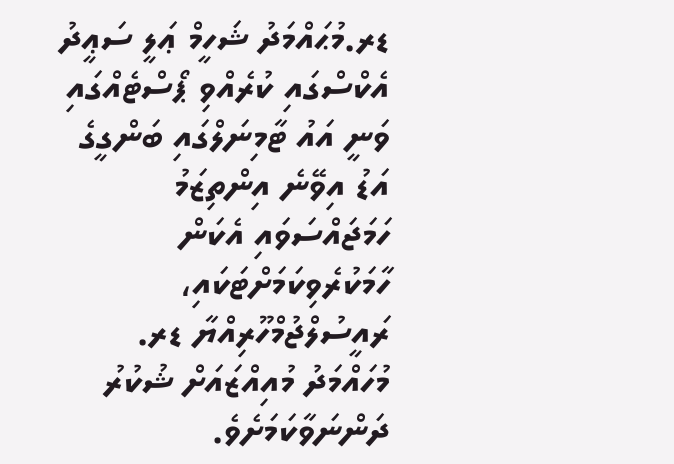ޑރ.މުޙައްމަދު ޝަހީމް ޢަލީ ސަޢީދު އެކްސްގައި ކުރެއްވި ޕޯސްޓެއްގައި ވަނީ އައު ޓާމިނަލްގައި ބަންގީގެ އަޑު އިވޭނެ އިންތިޒަމު ހަމަޖައްސަވައި އެކަން ހާމަކުރެވިކަމަށްޓަކައި، ރައީސުލްޖުމްހޫރިއްޔާ ޑރ. މުހައްމަދު މުއިއްޒައަށް ޝުކުރު ދަންނަވާކަމަށެވެ.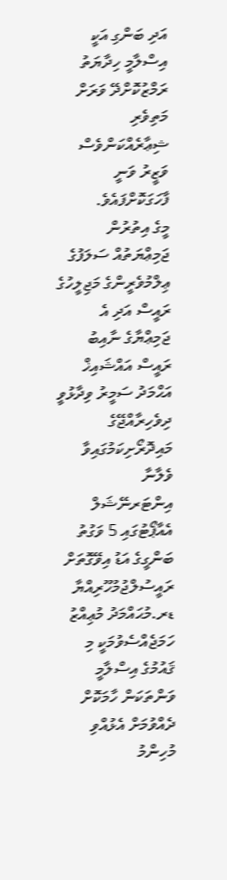އަދި ބަންގި އަކީ އިސްލާމީ ހިދާޔަތު ރަމްޒުކޮށްދޭ ވަރަށް މަތިވެރި ޝިޢާރެއްކަންވެސް ވަޒީރު ވަނީ ފާހަގަކޮށްފައެވެ.
މީގެ އިތުރުން ޖަމިޢްޔަތުއް ސަލަފުގެ ޢިލްމުވެރީންގެ މަޖިލީހުގެ ރައީސް އަދި އެ ޖަމިޢްޔާގެ ނާއިބު ރައީސް އައްޝައިޚް އަޙްމަދު ސަމީރު ވިދާޅުވީ ދިވެހިރާއްޖޭގެ މައިދޮރޯށިކަމުގައިވާ ވެލާނާ އިންޓަރނޭޝަލް އެއާޕޯޓުގައި 5 ވަގުތު ބަންގީގެ އަޑު އިވޭގޮތަށް ރައީސުލްޖުމުހޫރިއްޔާ ޑރ.މުޙައްމަދު މުޢިއްޒު ހަމަޖެއްސެވުމަކީ މި ޤައުމުގެ އިސްލާމީ ވަންތަކަން ހާމަކޮށް ދެއްވުމަށް އެޅުއްވި މުހިންމު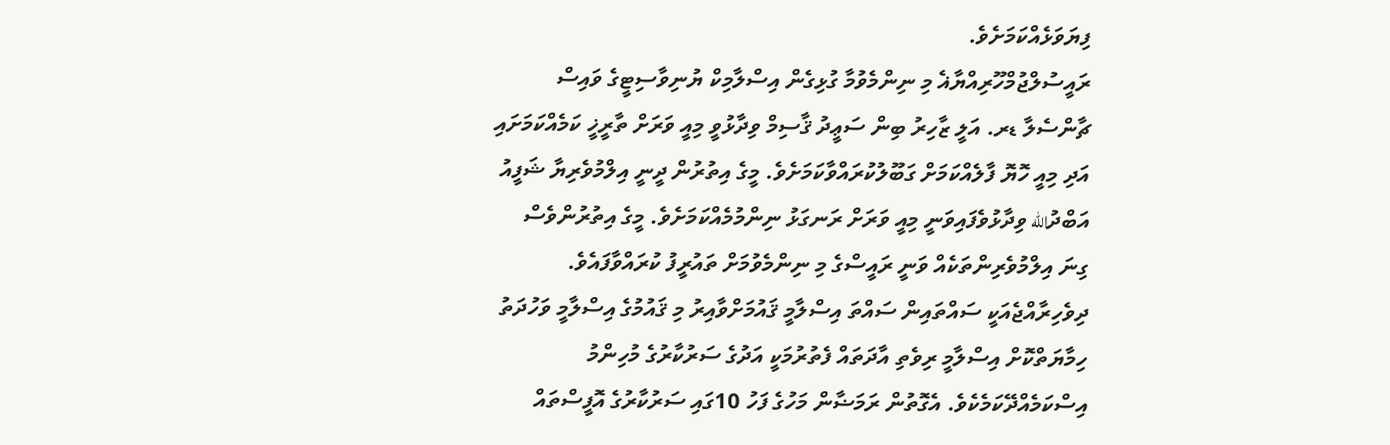ފިޔަވަޅެއްކަމަށެވެ.
ރައީސުލްޖުމްހޫރިއްޔާޣެ މި ނިންމެވުމާ ގުޅިގެން އިސްލާމިކް ޔުނިވާސިޓީގެ ވައިސް ޗާންސެލާ ޑރ. އަލީ ޒާހިރު ބިން ސަޢީދު ޤާސިމް ވިދާޅުވީ މިއީ ވަރަށް ތާރީޚީ ކަމެއްކަމަށައި އަދި މިއީ ހޮޔޮ ފާލެއްކަމަށް ގަބޫލުކުރައްވާކަމަށެވެ. މީގެ އިތުރުން ދީނީ އިލްމުވެރިޔާ ޝަފީއު އަބްދުالله ވިދާޅުވެފައިވަނީ މިއީ ވަރަށް ރަނގަޅު ނިންމުމެއްކަމަށެވެ. މީގެ އިތުރުންވެސް ގިނަ އިލްމުވެރިންތަކެއް ވަނީ ރައީސްގެ މި ނިންމެވުމަށް ތައުރީފު ކުރައްވާފައެވެ.
ދިވެހިރާއްޖެއަކީ ސައްތައިން ސައްތަ އިސްލާމީ ޤައުމަށްވާއިރު މި ޤައުމުގެ އިސްލާމީ ވަހުދަތު ހިމާޔަތްކޮށް އިސްލާމީ ރިވެތި އާދަތައް ފެތުރުމަކީ އަދުގެ ސަރުކާރުގެ މުހިންމު އިސްކަމެއްދޭކަމެކެވެ. އެގޮތުން ރަމަޟާން މަހުގެ ފަހު 10ގައި ސަރުކާރުގެ އޮފީސްތައް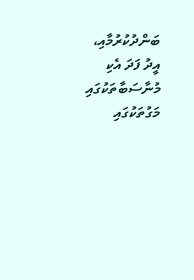ބަންދުކުރުމާއި، އީދު ފަދަ އެކި މުނާސަބާތަކުގައި މަގުތަކުގައި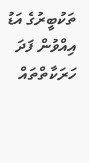ތަކުބީރުގެ އަޑު އިއްވުން ފަދަ ހަރަކާތްތައް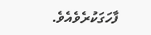ފާހަގަކުރެވެއެވެ.